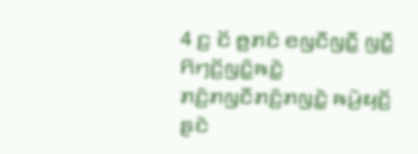4 ꤢ꤬ ꤢꤩ ꤥ꤬ꤊꤢꤨ ꤕꤜꤢꤪꤜꤢꤪ꤭ ꤜꤢꤪ꤭ ꤖꤚꤢꤩ꤬ꤜꤢꤨ꤭ꤒꤢꤧ꤭ ꤊꤢꤨ꤬ꤊꤜꤢꤪꤊꤢꤨ꤬ꤊꤜꤢꤧ꤭ ꤒꤣꤧ꤬ꤟꤢꤩ꤬ ꤔꤢꤧ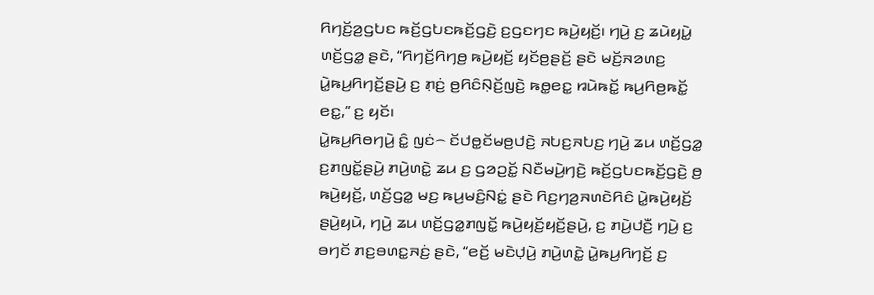ꤖꤚꤢꤩ꤬ꤤ꤬ꤞꤝꤢ ꤒꤢꤩ꤬ꤞꤝꤢꤒꤢꤩ꤬ꤞꤢꤧ꤬ ꤢ꤬ꤞꤢꤚꤢ ꤒꤣꤧ꤬ꤟꤢꤩ꤬꤯ ꤚꤣꤧ꤬ ꤢ꤬ ꤘꤣꤧꤟꤣꤧ꤭ ꤛꤢꤩ꤬ꤞꤤ꤭ ꤔꤢꤧ, “ꤖꤚꤢꤩ꤬ꤖꤚꤥ꤬ ꤒꤣꤧ꤬ꤟꤢꤩ꤬ ꤟꤢꤩꤥ꤬ꤔꤢꤩ꤬ ꤔꤢꤧ ꤗꤢꤩ꤬ꤏꤤꤛꤢ꤬ ꤣꤧ꤭ꤒꤣ꤬ꤖꤚꤢꤩ꤬ꤔꤣꤧ꤬ ꤢ꤬ ꤊ꤫ꤢꤦ꤬ ꤥ꤬ꤖꤢꤨꤡ꤫ꤢꤩ꤬ꤜꤢꤧ꤬ ꤒꤥ꤭ꤕꤢ꤭ ꤙꤣꤧꤒꤢꤩ꤭ ꤒꤣ꤬ꤖꤥ꤬ꤒꤢꤩ꤭ ꤕꤢ꤭,” ꤢ꤬ ꤟꤢꤩ꤯
ꤣꤧ꤭ꤒꤣ꤬ꤖꤥꤚꤣꤧ꤬ ꤢꤨ꤭ ꤜꤢꤦ꤮ ꤢꤩꤓꤥ꤭ꤢꤩꤗꤥ꤬ꤓꤢꤧ꤬ ꤏꤝꤢ꤬ꤏꤝꤢ꤬ ꤚꤣꤧ꤬ ꤘꤣ ꤛꤢꤩ꤬ꤞꤤ꤭ ꤢ꤬ꤊꤜꤢꤩ꤭ꤔꤣꤧ꤬ ꤊꤣꤧ꤬ꤛꤢꤧ꤭ ꤘꤣ ꤢ꤬ ꤞꤤꤑꤢꤩ꤭ ꤡꤢꤪꤗꤣꤧ꤬ꤚꤢꤧ꤬ ꤒꤢꤩ꤬ꤞꤝꤢꤒꤢꤩ꤬ꤞꤢꤧ꤬ ꤥ꤬ ꤒꤣꤧ꤬ꤟꤢꤩ꤬, ꤛꤢꤩ꤬ꤞꤤ꤭ ꤗꤢ꤬ ꤒꤣ꤬ꤗꤢꤨ꤬ꤡꤢꤦ꤭ ꤔꤢꤧ ꤖꤢ꤬ꤚꤤ꤬ꤏꤛꤢꤧꤖꤢꤨ ꤣꤧ꤭ꤒꤣꤧ꤬ꤟꤢꤩ꤬ ꤔꤣꤧ꤬ꤟꤣꤧ, ꤚꤣꤧ꤬ ꤘꤣ ꤛꤢꤩ꤬ꤞꤤ꤭ꤊꤜꤢꤩ꤭ ꤒꤣꤧ꤬ꤟꤢꤩ꤬ꤟꤢꤩ꤬ꤔꤣꤧ꤬, ꤢ꤬ ꤊꤣꤧ꤬ꤓꤢꤪ꤬ ꤚꤣꤧ꤬ ꤢ꤬ ꤋꤚꤢꤩ ꤊꤢ꤬ꤋꤛꤢ꤭ꤏꤢꤦ꤬ ꤔꤢꤧ, “ꤕꤢꤩ꤬ ꤗꤢꤧꤓ꤫ꤣꤧ꤬ ꤊꤣꤧ꤬ꤛꤢꤧ꤭ ꤣꤧ꤭ꤒꤣ꤬ꤖꤚꤢꤩ꤬ ꤢ꤬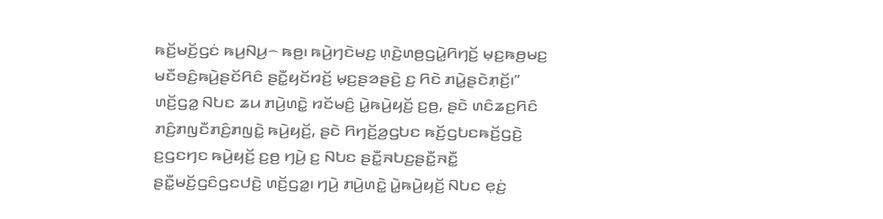ꤒꤢꤩ꤬ꤗꤢꤩ꤬ꤞꤢꤦ ꤒꤣ꤬ꤡꤣ꤬꤮ ꤒꤥ꤬꤯ ꤒꤣꤧ꤬ꤚꤢꤧꤗꤢ꤬ ꤛ꤫ꤢꤧ꤬ꤛꤥ꤬ꤞꤣꤧ꤭ꤖꤚꤢꤩ꤬ ꤗ꤫ꤢ꤬ꤒꤥ꤬ꤗꤢ꤬ ꤗꤢꤪꤋꤢꤨ꤬ꤒꤣꤧ꤬ꤔꤢꤩꤖꤢꤨ ꤔꤢꤪ꤭ꤟꤢꤩꤙꤢꤩ꤬ ꤗ꤫ꤢ꤬ꤔꤤꤔꤢꤧ꤬ ꤢ꤬ ꤖꤢꤧ ꤊꤣꤧ꤭ꤔꤢꤧꤊ꤫ꤢꤩ꤬꤯”
ꤛꤢꤩ꤬ꤞꤤ꤭ ꤡꤝꤢ ꤘꤣ ꤊꤣꤧ꤬ꤛꤢꤧ꤭ ꤙꤢꤩꤗꤢꤨ꤬ ꤣꤧ꤭ꤒꤣꤧ꤬ꤟꤢꤩ꤬ ꤢ꤬ꤥ꤬, ꤔꤢꤧ ꤛꤢꤨꤘꤢ꤬ꤖꤢꤨ ꤊꤢꤨ꤬ꤊꤜꤢꤪꤊꤢꤨ꤬ꤊꤜꤢꤧ꤭ ꤒꤣꤧ꤬ꤟꤢꤩ꤬, ꤔꤢꤧ ꤖꤚꤢꤩ꤬ꤤ꤬ꤞꤝꤢ ꤒꤢꤩ꤬ꤞꤝꤢꤒꤢꤩ꤬ꤞꤢꤧ꤬ ꤢ꤬ꤞꤢꤚꤢ ꤒꤣꤧ꤬ꤟꤢꤩ꤬ ꤢ꤬ꤥ꤬ ꤚꤣꤧ꤬ ꤢ꤬ ꤡꤝꤢ ꤔꤢꤪ꤭ꤏꤝꤢ꤬ꤔꤢꤪ꤭ꤏꤢꤪ꤭ ꤔꤢꤪ꤭ꤗꤢꤩ꤬ꤞꤢꤨꤞꤢꤓꤢꤧ꤬ ꤛꤢꤩ꤬ꤞꤤ꤭꤯ ꤚꤣꤧ꤬ ꤊꤣꤧ꤬ꤛꤢꤧ꤭ ꤣꤧ꤭ꤒꤣꤧ꤬ꤟꤢꤩ꤬ ꤡꤝꤢ ꤕ꤫ꤢꤦ꤬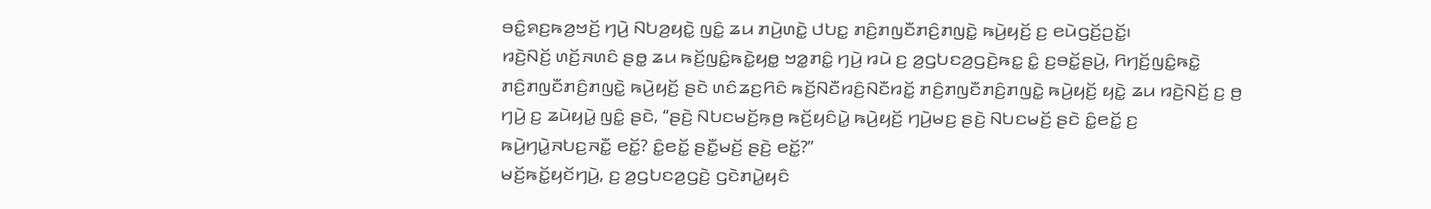ꤋꤢꤨ꤭ꤎꤢ꤬ꤒꤤ꤬ꤠꤢꤩ꤬ ꤚꤣꤧ꤬ ꤡꤝꤤ꤬ꤟꤢꤧ꤭ ꤜꤢꤨ꤭ ꤘꤣ ꤊꤣꤧ꤬ꤛꤢꤧ꤭ ꤓꤝꤢ꤭ ꤊꤢꤨ꤬ꤊꤜꤢꤪꤊꤢꤨ꤬ꤊꤜꤢꤧ꤭ ꤒꤣꤧ꤬ꤟꤢꤩ꤬ ꤢ꤬ ꤕꤣꤧꤞꤢꤩ꤬ꤑꤢꤩ꤭꤯
ꤙꤢꤧ꤬ꤡꤢꤩ꤬ ꤛꤢꤩ꤬ꤏꤛꤢꤨ ꤔꤥ꤭ ꤘꤣ ꤒꤢꤩ꤬ꤜꤢꤨ꤭ꤒꤢꤧ꤭ꤟꤥ꤭ ꤠꤤ꤭ꤊꤢꤨ꤭ ꤚꤣꤧ꤬ ꤙꤣꤧ ꤢ꤬ ꤤ꤬ꤞꤝꤢꤤ꤬ꤞꤢꤧ꤬ꤒꤢ꤭ ꤢꤨ꤭ ꤢ꤬ꤋꤢꤩ꤭ꤔꤣꤧ꤬, ꤖꤚꤢꤩ꤬ꤜꤢꤨ꤭ꤒꤢꤧ꤭ ꤊꤢꤨ꤬ꤊꤜꤢꤪꤊꤢꤨ꤬ꤊꤜꤢꤧ꤭ ꤒꤣꤧ꤬ꤟꤢꤩ꤬ ꤔꤢꤧ ꤛꤢꤨꤘꤢ꤬ꤖꤢꤨ ꤒꤢꤩ꤬ꤡꤢꤪꤙꤢꤨ꤬ꤡꤢꤪꤙꤢꤩ꤭ ꤊꤢꤨ꤬ꤊꤜꤢꤪꤊꤢꤨ꤬ꤊꤜꤢꤧ꤭ ꤒꤣꤧ꤬ꤟꤢꤩ꤬ ꤟꤢꤧ꤭ ꤘꤣ ꤙꤢꤧ꤬ꤡꤢꤩ꤬ ꤢ꤬ ꤥ꤬ ꤚꤣꤧ꤬ ꤢ꤬ ꤘꤣꤧꤟꤣꤧ꤭ ꤜꤢꤨ꤭ ꤔꤢꤧ, “ꤔꤢꤧ꤬ ꤡꤝꤢꤗꤢꤩ꤬ꤒ꤫ꤥ꤬ ꤒꤢꤩ꤬ꤟꤢꤨꤣꤧ꤭ ꤒꤣꤧ꤬ꤟꤢꤩ꤬ ꤚꤣꤧ꤬ꤗꤢ꤬ ꤔꤢꤧ꤬ ꤡꤝꤢꤗꤢꤩ꤬ ꤔꤢꤧ ꤢꤨ꤭ꤕꤢꤩ꤭ ꤢ꤬ ꤒꤣꤧ꤬ꤚꤣꤧ꤭ꤏꤝꤢ꤬ꤏꤢꤪ꤭ ꤕꤢꤩ꤭? ꤢꤨ꤭ꤕꤢꤩ꤭ ꤔꤢꤪ꤭ꤗꤢꤩ꤬ ꤔꤢꤧ꤬ ꤕꤢꤩ꤭?”
ꤗꤢꤩ꤬ꤒꤢꤩ꤭ꤟꤢꤩꤚꤣꤧ꤬, ꤢ꤬ ꤤ꤬ꤞꤝꤢꤤ꤬ꤞꤢꤧ꤬ ꤞꤢꤧꤊꤣꤧ꤭ꤟꤢꤨ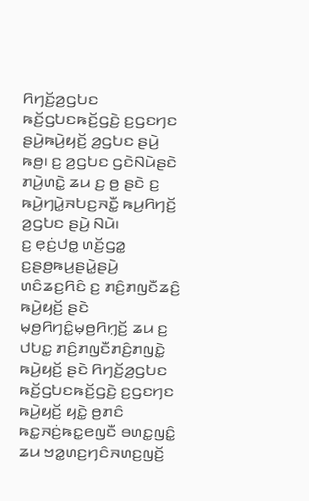ꤖꤚꤢꤩ꤬ꤤ꤬ꤞꤝꤢ ꤒꤢꤩ꤬ꤞꤝꤢꤒꤢꤩ꤬ꤞꤢꤧ꤬ ꤢ꤬ꤞꤢꤚꤢ ꤔꤣꤧ꤬ꤒꤣꤧ꤬ꤟꤢꤩ꤬ ꤤ꤬ꤞꤝꤢ ꤔꤣꤧ꤬ ꤒꤥ꤬꤯ ꤢ꤬ ꤤ꤬ꤞꤝꤢ ꤞꤢꤧꤡꤣꤧꤔꤢꤧ ꤊꤣꤧ꤬ꤛꤢꤧ꤭ ꤘꤣ ꤢ꤬ ꤥ꤬ ꤔꤢꤧ ꤢ꤬ ꤒꤣꤧ꤬ꤚꤣꤧ꤭ꤏꤝꤢ꤬ꤏꤢꤪ꤭ ꤒꤣ꤬ꤖꤚꤢꤩ꤬ ꤤ꤬ꤞꤝꤢ ꤔꤣꤧ꤬ ꤡꤣꤧ꤯
ꤢ꤬ ꤕ꤫ꤢꤦ꤬ꤓꤥ꤭ ꤛꤢꤩ꤬ꤞꤤ꤭ ꤢ꤬ꤔꤥ꤬ꤒꤣ꤬ꤔꤣꤧ꤭ꤔꤣꤧ꤬ ꤛꤢꤨꤘꤢ꤬ꤖꤢꤨ ꤢ꤬ ꤊꤢꤨ꤬ꤊꤜꤢꤪꤘꤢꤨ꤬ ꤒꤣꤧ꤬ꤟꤢꤩ꤬ ꤔꤢꤧ ꤗ꤫ꤥ꤬ꤖꤚꤢꤨ꤭ꤗ꤫ꤥ꤬ꤖꤚ꤫ꤢꤩ꤬ ꤘꤣ ꤢ꤬ ꤓꤝꤢ꤭ ꤊꤢꤨ꤬ꤊꤜꤢꤪꤊꤢꤨ꤬ꤊꤜꤢꤧ꤭ ꤒꤣꤧ꤬ꤟꤢꤩ꤬ ꤔꤢꤧ ꤖꤚꤢꤩ꤬ꤤ꤬ꤞꤝꤢ ꤒꤢꤩ꤬ꤞꤝꤢꤒꤢꤩ꤬ꤞꤢꤧ꤬ ꤢ꤬ꤞꤢꤚꤢ ꤒꤣꤧ꤬ꤟꤢꤩ꤬ ꤟꤢꤧ꤭ ꤥ꤬ꤊꤢꤨ ꤒꤢ꤭ꤏꤢꤦ꤬ꤒꤢ꤭ꤕꤜꤢꤪ ꤋꤛꤢ꤭ꤜꤢꤨ꤭ ꤘꤣ ꤠꤤ꤭ꤛꤢ꤬ꤚꤢꤨꤏꤛꤢ꤬ꤜꤢꤩ꤬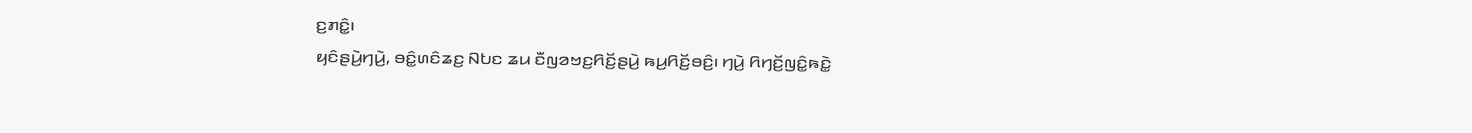ꤢ꤬ꤊꤢꤨ꤭꤯
ꤟꤢꤨꤔꤣꤧ꤬ꤚꤣꤧ꤬, ꤋꤢꤨ꤭ꤛꤢꤨꤘꤢ꤬ ꤡꤝꤢ ꤘꤣ ꤢꤪꤜꤤꤠꤢ꤬ꤖꤢꤩ꤬ꤔꤣꤧ꤬ ꤒꤣ꤬ꤖꤢꤩ꤬ꤋꤢꤨ꤬꤯ ꤚꤣꤧ꤬ ꤖꤚꤢꤩ꤬ꤜꤢꤨ꤭ꤒꤢꤧ꤭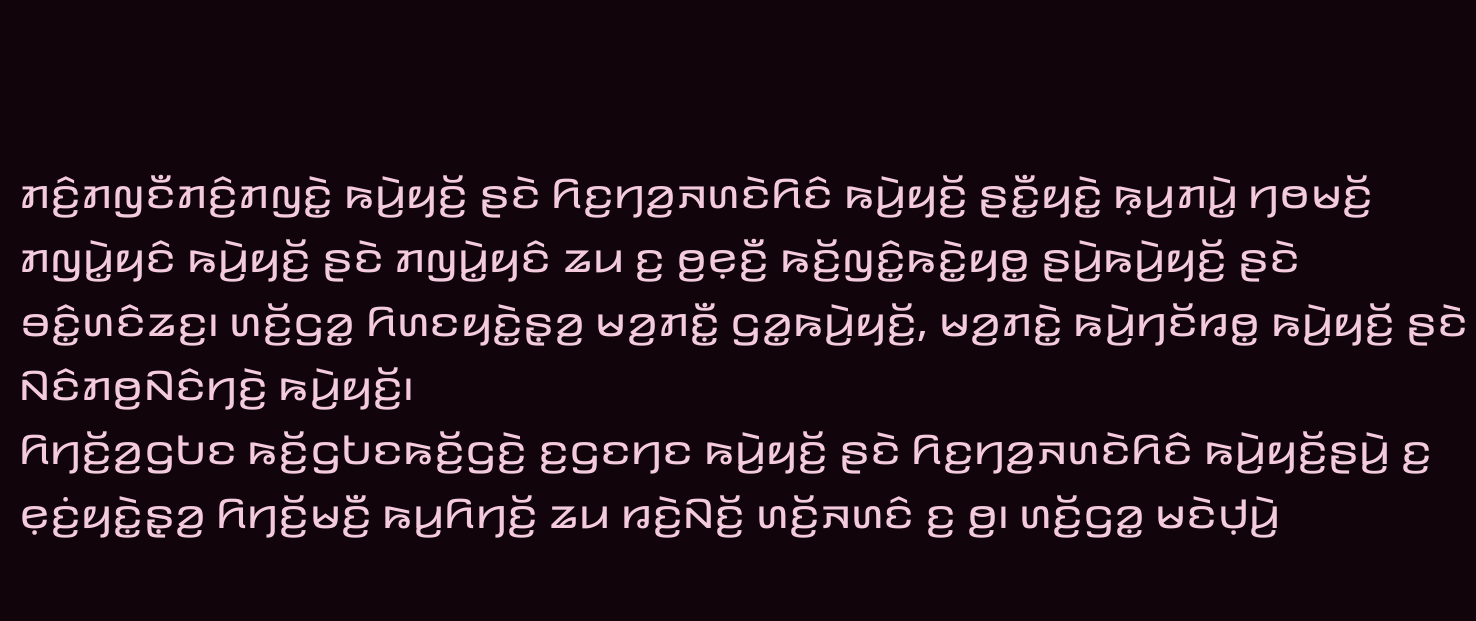ꤊꤢꤨ꤬ꤊꤜꤢꤪꤊꤢꤨ꤬ꤊꤜꤢꤧ꤭ ꤒꤣꤧ꤬ꤟꤢꤩ꤬ ꤔꤢꤧ ꤖꤢ꤬ꤚꤤ꤬ꤏꤛꤢꤧꤖꤢꤨ ꤒꤣꤧ꤬ꤟꤢꤩ꤬ ꤔꤢꤪ꤭ꤟꤢꤧ꤭ ꤒ꤫ꤣ꤬ꤊꤣꤧ꤭ ꤚꤥꤗꤢꤩ꤬ ꤊꤜꤣꤧ꤭ꤟꤢꤨ ꤒꤣꤧ꤬ꤟꤢꤩ꤬ ꤔꤢꤧ ꤊꤜꤣꤧ꤭ꤟꤢꤨ ꤘꤣ ꤢ꤬ ꤥ꤬ꤕ꤫ꤢꤪ꤬ ꤒꤢꤩ꤬ꤜꤢꤨ꤭ꤒꤢꤧ꤭ꤟꤥ꤭ ꤔꤣꤧ꤬ꤒꤣꤧ꤬ꤟꤢꤩ꤬ ꤔꤢꤧ ꤋꤢꤨ꤭ꤛꤢꤨꤘꤢ꤬꤯ ꤛꤢꤩ꤬ꤞꤤ꤭ ꤖꤛꤢꤟꤢꤧ꤭ꤔ꤫ꤤ꤬ ꤗꤤ꤬ꤊꤢꤪ꤭ ꤞꤤ꤭ꤒꤣꤧ꤬ꤟꤢꤩ꤬, ꤗꤤ꤬ꤊꤢꤧ꤭ ꤒꤣꤧ꤬ꤚꤢꤩꤙꤥ꤭ ꤒꤣꤧ꤬ꤟꤢꤩ꤬ ꤔꤢꤧ ꤡꤢꤨꤊꤥ꤬ꤡꤢꤨꤚꤢꤧ꤬ ꤒꤣꤧ꤬ꤟꤢꤩ꤬꤯
ꤖꤚꤢꤩ꤬ꤤ꤬ꤞꤝꤢ ꤒꤢꤩ꤬ꤞꤝꤢꤒꤢꤩ꤬ꤞꤢꤧ꤬ ꤢ꤬ꤞꤢꤚꤢ ꤒꤣꤧ꤬ꤟꤢꤩ꤬ ꤔꤢꤧ ꤖꤢ꤬ꤚꤤ꤬ꤏꤛꤢꤧꤖꤢꤨ ꤒꤣꤧ꤬ꤟꤢꤩ꤬ꤔꤣꤧ꤬ ꤢ꤬ ꤕ꤫ꤢꤦ꤬ꤟꤢꤧ꤭ꤔ꤫ꤤ꤬ ꤖꤚꤢꤩ꤬ꤗꤢꤪ꤬ ꤒꤣ꤬ꤖꤚꤢꤩ꤬ ꤘꤣ ꤙꤢꤧ꤬ꤡꤢꤩ꤬ ꤛꤢꤩ꤬ꤏꤛꤢꤨ ꤢ꤬ ꤥ꤬꤯ ꤛꤢꤩ꤬ꤞꤤ꤭ ꤗꤢꤧꤓ꤫ꤣꤧ꤬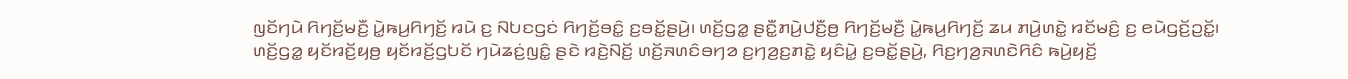ꤜꤢꤩꤚꤣꤧ ꤖꤚꤢꤩ꤬ꤗꤢꤪ꤬ ꤣꤧ꤭ꤒꤣ꤬ꤖꤚꤢꤩ꤬ ꤙꤣꤧ ꤢ꤬ ꤡꤝꤢꤞꤢꤦ ꤖꤚꤢꤩ꤬ꤋꤢꤨ꤭ ꤢ꤬ꤋꤢꤩ꤭ꤔꤣꤧ꤬꤯ ꤛꤢꤩ꤬ꤞꤤ꤭ ꤔꤢꤪ꤭ꤊꤣꤧ꤬ꤓꤢꤪ꤬ꤥ꤬ ꤖꤚꤢꤩ꤬ꤗꤢꤪ꤬ ꤣꤧ꤭ꤒꤣ꤬ꤖꤚꤢꤩ꤬ ꤘꤣ ꤊꤣꤧ꤬ꤛꤢꤧ꤭ ꤙꤢꤩꤗꤢꤨ꤬ ꤢ꤬ ꤕꤣꤧꤞꤢꤩ꤬ꤑꤢꤩ꤭꤯
ꤛꤢꤩ꤬ꤞꤤ꤭ ꤟꤢꤩꤙꤢꤩ꤬ꤟꤥ꤬ ꤟꤢꤩꤙꤢꤩ꤬ꤞꤝꤢꤩ ꤚꤣꤧꤘꤢꤦ꤬ꤜꤢꤨ꤭ ꤔꤢꤧ ꤙꤢꤧ꤬ꤡꤢꤩ꤬ ꤛꤢꤩ꤬ꤏꤛꤢꤨꤋꤚꤤ ꤢ꤬ꤚꤤ꤬ꤢ꤬ꤊꤢꤧ꤭ ꤟꤢꤨꤣꤧ꤭ ꤢ꤬ꤋꤢꤩ꤭ꤔꤣꤧ꤬, ꤖꤢ꤬ꤚꤤ꤬ꤏꤛꤢꤧꤖꤢꤨ ꤒꤣꤧ꤬ꤟꤢꤩ꤬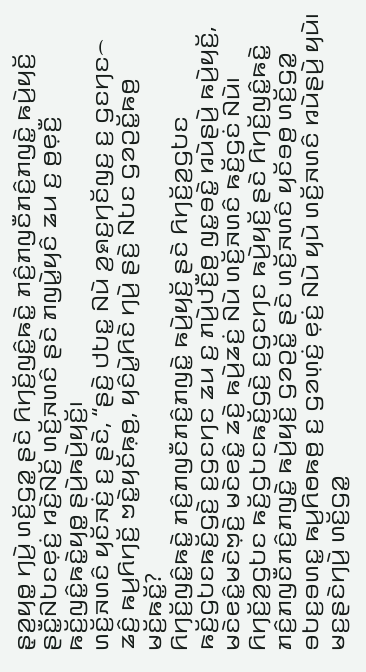ꤔ꤫ꤤ꤬ꤟꤥ꤭ ꤚꤣꤧ꤬ ꤛꤢꤩ꤬ꤞꤤ꤭ ꤔꤢꤧ ꤖꤚꤢꤩ꤬ꤜꤢꤨ꤭ꤒꤢꤧ꤭ ꤊꤢꤨ꤬ꤊꤜꤢꤪꤊꤢꤨ꤬ꤊꤜꤢꤧ꤭ ꤒꤣꤧ꤬ꤟꤢꤩ꤬ ꤔꤢꤪ꤭ꤡꤝꤢꤕ꤫ꤢꤦ꤬ ꤙꤢꤧ꤬ꤡꤢꤩ꤬ ꤛꤢꤩ꤬ꤏꤛꤢꤨ ꤔꤢꤧ ꤊꤜꤣꤧ꤭ꤟꤢꤨ ꤘꤣ ꤢ꤬ ꤥ꤬ꤕ꤫ꤢꤪ꤬ ꤒꤢꤩ꤬ꤜꤢꤨ꤭ꤒꤢꤧ꤭ꤟꤥ꤭ ꤔꤣꤧ꤬ꤒꤣꤧ꤬ꤟꤢꤩ꤬꤯
ꤛꤢꤩ꤬ꤏꤛꤢꤨ ꤟꤢꤩꤏꤢꤦ꤬ ꤢ꤬ ꤔꤢꤧ, “ꤔꤢꤧ꤬ ꤓꤝꤢ꤭ ꤡꤣꤧ ꤤ꤬ꤎꤢ꤬ꤚꤢꤩꤜꤢ꤬ ꤢ꤬ ꤞꤢꤚꤢ꤮ ꤘꤢꤨ꤬ ꤒꤣ꤬ꤖꤚꤢꤩ꤬ ꤠꤢꤧ꤭ꤟꤢꤩꤒ꤫ꤥ꤬, ꤟꤢꤨꤣꤧ꤭ꤖꤢꤧ ꤚꤣꤧ꤬ ꤔꤢꤧ꤬ ꤡꤝꤢ ꤞꤤꤑꤢꤩ꤭ꤒꤥ꤬ ꤗꤢꤩ꤬ꤒꤢꤩ꤭?
ꤖꤚꤢꤩ꤬ꤜꤢꤨ꤭ꤒꤢꤧ꤭ ꤊꤢꤨ꤬ꤊꤜꤢꤪꤊꤢꤨ꤬ꤊꤜꤢꤧ꤭ ꤒꤣꤧ꤬ꤟꤢꤩ꤬ ꤔꤢꤧ ꤖꤚꤢꤩ꤬ꤤ꤬ꤞꤝꤢ ꤒꤢꤩ꤬ꤞꤝꤢꤒꤢꤩ꤬ꤞꤢꤧ꤬ ꤢ꤬ꤞꤢꤚꤢ ꤘꤣ ꤢ꤬ ꤊꤣꤧ꤬ꤓꤢꤪ꤬ꤥ꤬ ꤜꤢ꤭ꤋꤢꤧ꤭ ꤙꤣꤧꤔꤣꤧ꤬ ꤒꤣꤧ꤬ꤟꤢꤩ꤬, ꤗꤢꤧꤕꤢꤨ꤭ꤗꤢꤧꤠ꤫ꤢꤧ꤬ ꤗꤢꤧꤕꤢꤨ꤭ ꤘꤢꤧ꤬ ꤒꤣꤧ꤬ꤘꤢꤦ꤬ ꤡꤣꤧ ꤛꤢꤩ꤬ꤏꤛꤢꤨ ꤒꤢꤩ꤬ꤞꤢꤦ ꤡꤣꤧ꤯
ꤖꤚꤢꤩ꤬ꤤ꤬ꤞꤝꤢ ꤒꤢꤩ꤬ꤞꤝꤢꤒꤢꤩ꤬ꤞꤢꤧ꤬ ꤢ꤬ꤞꤢꤚꤢ ꤒꤣꤧ꤬ꤟꤢꤩ꤬ ꤔꤢꤧ ꤖꤚꤢꤩ꤬ꤜꤢꤨ꤭ꤒꤢꤧ꤭ ꤊꤢꤨ꤬ꤊꤜꤢꤪꤊꤢꤨ꤬ꤊꤜꤢꤧ꤭ ꤒꤣꤧ꤬ꤟꤢꤩ꤬ ꤞꤤꤑꤢꤩ꤭ ꤔꤢꤧ ꤛꤢꤩ꤬ꤏꤛꤢꤨ ꤟꤢꤩꤋꤥ꤬ ꤛꤢꤩ꤬ꤞꤤ꤭ ꤋꤝꤢ꤬ꤋꤛꤢ꤭ ꤒꤣ꤬ꤖꤥꤒꤥ꤬ ꤢ꤬ ꤞꤤꤛ꤫ꤢꤦ꤬ ꤕ꤫ꤢꤦ꤬ ꤡꤣꤧ ꤟꤣꤧ ꤛꤢꤩ꤬ꤏꤛꤢꤨ ꤙꤣꤧꤔꤣꤧ꤬ ꤟꤣꤧ꤯ ꤗꤢ꤬ꤔꤢꤧꤚꤣꤧ꤬ ꤛꤢꤩ꤬ꤞꤤ꤭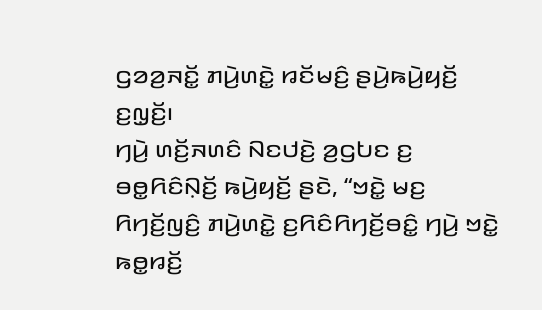ꤞꤤꤤ꤬ꤏꤢꤩ꤭ ꤊꤣꤧ꤬ꤛꤢꤧ꤭ ꤙꤢꤩꤗꤢꤨ꤬ ꤔꤣꤧ꤬ꤒꤣꤧ꤬ꤟꤢꤩ꤬ ꤢ꤬ꤜ꤫ꤢꤩ꤬꤯
ꤚꤣꤧ꤬ ꤛꤢꤩ꤬ꤏꤛꤢꤨ ꤡꤢꤓꤢꤧ꤬ ꤤ꤬ꤞꤝꤢ ꤢ꤬ ꤋꤥ꤭ꤖꤢꤨꤡ꤫ꤢꤩ꤬ ꤒꤣꤧ꤬ꤟꤢꤩ꤬ ꤔꤢꤧ, “ꤠꤢꤧ꤭ ꤗꤢ꤬ ꤖꤚꤢꤩ꤬ꤜꤢꤨ꤬ ꤊꤣꤧ꤬ꤛꤢꤧ꤭ ꤢ꤬ꤖꤢꤨꤖꤚꤢꤩ꤬ꤋꤢꤨ꤭ ꤚꤣꤧ꤬ ꤠꤢꤧ꤭ ꤒꤥ꤭ꤙꤢꤩ꤬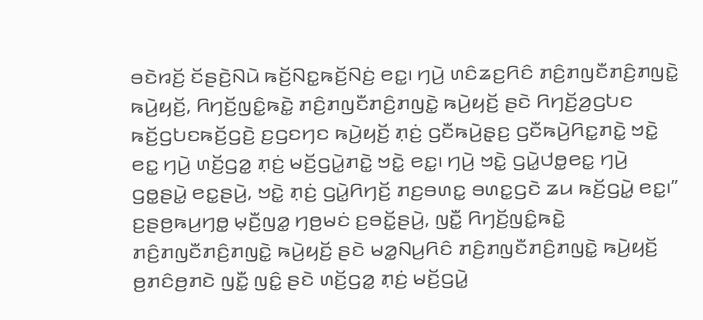ꤋꤢꤧꤙꤢꤩ꤬ ꤢꤩꤔꤢꤧ꤬ꤡꤣꤧ ꤒꤢꤩ꤬ꤡꤢ꤭ꤒꤢꤩ꤬ꤡꤢꤦ꤬ ꤕꤢ꤭꤯ ꤚꤣꤧ꤬ ꤛꤢꤨꤘꤢ꤬ꤖꤢꤨ ꤊꤢꤨ꤬ꤊꤜꤢꤪꤊꤢꤨ꤬ꤊꤜꤢꤧ꤭ ꤒꤣꤧ꤬ꤟꤢꤩ꤬, ꤖꤚꤢꤩ꤬ꤜꤢꤨ꤭ꤒꤢꤧ꤭ ꤊꤢꤨ꤬ꤊꤜꤢꤪꤊꤢꤨ꤬ꤊꤜꤢꤧ꤭ ꤒꤣꤧ꤬ꤟꤢꤩ꤬ ꤔꤢꤧ ꤖꤚꤢꤩ꤬ꤤ꤬ꤞꤝꤢ ꤒꤢꤩ꤬ꤞꤝꤢꤒꤢꤩ꤬ꤞꤢꤧ꤬ ꤢ꤬ꤞꤢꤚꤢ ꤒꤣꤧ꤬ꤟꤢꤩ꤬ ꤊ꤫ꤢꤦ꤬ ꤞꤢꤪꤒꤣꤧ꤬ꤔ꤫ꤢ꤬ ꤞꤢꤪꤒꤣꤧ꤬ꤖꤢ꤭ꤊꤢꤧ꤭ ꤠꤢꤧ꤭ ꤕꤢ꤭ ꤚꤣꤧ꤬ ꤛꤢꤩ꤬ꤞꤤ꤭ ꤊ꤫ꤢꤦ꤬ ꤗꤢꤩ꤬ꤞꤣꤧ꤭ꤊꤢꤧ꤭ ꤠꤢꤧ꤭ ꤕꤢ꤭꤯ ꤚꤣꤧ꤬ ꤠꤢꤧ꤭ ꤞꤣꤧ꤭ꤓꤥ꤭ꤕꤢ꤭ ꤚꤣꤧ꤬ ꤞꤥ꤭ꤔꤣꤧ꤭ ꤕꤢ꤭ꤔꤣꤧ꤬, ꤠꤢꤧ꤭ ꤊ꤫ꤢꤦ꤬ ꤞꤣꤧ꤭ꤖꤚꤢꤩ꤬ ꤊꤢ꤬ꤋꤛꤢ꤭ ꤋꤛꤢ꤭ꤞꤢꤧ ꤘꤣ ꤒꤢꤩ꤬ꤞꤣꤧ꤭ ꤕꤢ꤭꤯”
ꤢ꤬ꤔꤥ꤬ꤒꤣ꤬ꤚꤥ꤭ ꤗ꤫ꤢꤪ꤬ꤜꤤ꤭ ꤚꤥ꤬ꤗꤢꤦ ꤢ꤬ꤋꤢꤩ꤭ꤔꤣꤧ꤬, ꤜꤢꤪ꤭ ꤖꤚꤢꤩ꤬ꤜꤢꤨ꤭ꤒꤢꤧ꤭ ꤊꤢꤨ꤬ꤊꤜꤢꤪꤊꤢꤨ꤬ꤊꤜꤢꤧ꤭ ꤒꤣꤧ꤬ꤟꤢꤩ꤬ ꤔꤢꤧ ꤗꤤ꤭ꤡꤣ꤬ꤖꤢꤨ ꤊꤢꤨ꤬ꤊꤜꤢꤪꤊꤢꤨ꤬ꤊꤜꤢꤧ꤭ ꤒꤣꤧ꤬ꤟꤢꤩ꤬ ꤥ꤬ꤊꤢꤨꤥ꤬ꤊꤢꤧ ꤜꤢꤪ꤭ ꤜꤢꤨ꤭ ꤔꤢꤧ ꤛꤢꤩ꤬ꤞꤤ꤭ ꤊ꤫ꤢꤦ꤬ ꤗꤢꤩ꤬ꤞꤣꤧ꤭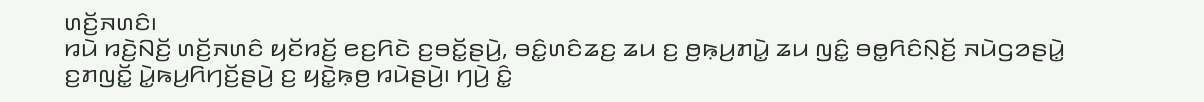ꤛꤢꤩ꤬ꤏꤛꤢꤨ꤯
ꤙꤣꤧ ꤙꤢꤧ꤬ꤡꤢꤩ꤬ ꤛꤢꤩ꤬ꤏꤛꤢꤨ ꤟꤢꤩꤙꤢꤩ꤬ ꤕꤢ꤬ꤖꤢꤧ ꤢ꤬ꤋꤢꤩ꤭ꤔꤣꤧ꤬, ꤋꤢꤨ꤭ꤛꤢꤨꤘꤢ꤬ ꤘꤣ ꤢ꤬ ꤥ꤬ꤒ꤫ꤣ꤬ꤊꤣꤧ꤭ ꤘꤣ ꤜꤢꤨ꤭ ꤋꤥ꤭ꤖꤢꤨꤡ꤫ꤢꤩ꤬ ꤏꤣꤧꤞꤤꤔꤣꤧ꤭ ꤢ꤬ꤊꤜꤢꤩ꤭ ꤣꤧ꤭ꤒꤣ꤬ꤖꤚꤢꤩ꤬ꤔꤣꤧ꤬ ꤢ꤬ ꤟꤢꤧ꤭ꤒ꤫ꤥ꤬ ꤙꤣꤧꤔꤣꤧ꤬꤯ ꤚꤣꤧ꤬ ꤢꤨ꤭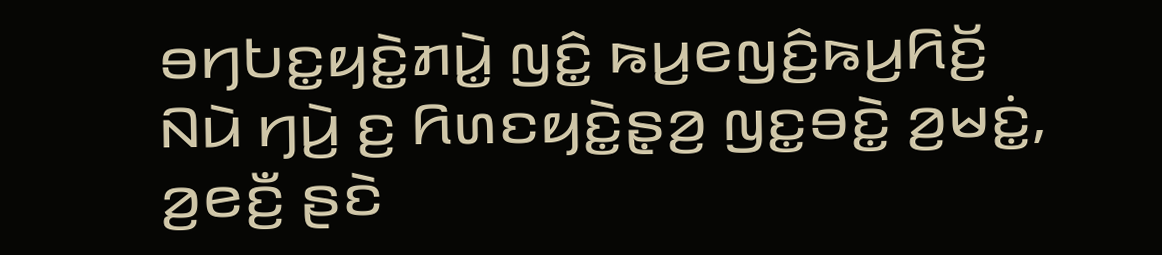ꤋꤚꤝꤢ꤭ꤟꤢꤧ꤭ꤊꤣꤧ꤭ ꤜꤢꤨ꤭ ꤒꤣ꤬ꤕꤜꤢꤨ꤬ꤒꤣ꤬ꤖꤢꤩ꤬ ꤡꤣꤧ ꤚꤣꤧ꤬ ꤢ꤬ ꤖꤛꤢꤟꤢꤧ꤭ꤔ꤫ꤤ꤬ ꤜꤢ꤭ꤋꤢꤧ꤭ ꤤ꤬ꤗꤢꤦ꤭, ꤤ꤬ꤕꤢꤪ꤬ ꤔꤢꤧ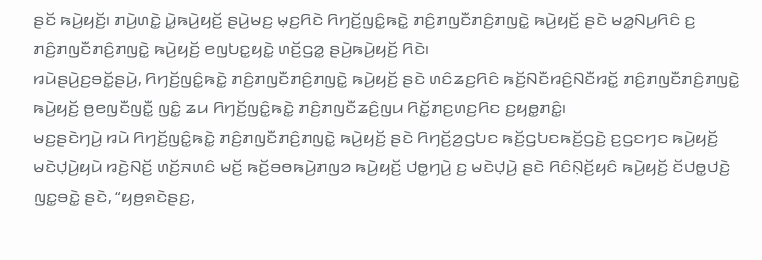ꤔꤢꤩ ꤒꤣꤧ꤬ꤟꤢꤩ꤬꤯ ꤊꤣꤧ꤬ꤛꤢꤧ꤭ ꤣꤧ꤭ꤒꤣꤧ꤬ꤟꤢꤩ꤬ ꤔꤣꤧ꤬ꤗꤢ꤬ ꤗ꤫ꤢ꤬ꤖꤢꤧ ꤖꤚꤢꤩ꤬ꤜꤢꤨ꤭ꤒꤢꤧ꤭ ꤊꤢꤨ꤬ꤊꤜꤢꤪꤊꤢꤨ꤬ꤊꤜꤢꤧ꤭ ꤒꤣꤧ꤬ꤟꤢꤩ꤬ ꤔꤢꤧ ꤗꤤ꤭ꤡꤣ꤬ꤖꤢꤨ ꤢ꤬ ꤊꤢꤨ꤬ꤊꤜꤢꤪꤊꤢꤨ꤬ꤊꤜꤢꤧ꤭ ꤒꤣꤧ꤬ꤟꤢꤩ꤬ ꤕꤜꤝꤢ꤭ꤟꤢꤧ꤭ ꤛꤢꤩ꤬ꤞꤤ꤭ ꤔꤣꤧ꤬ꤒꤣꤧ꤬ꤟꤢꤩ꤬ ꤖꤢꤧ꤯
ꤙꤣꤧꤔꤣꤧ꤬ꤢ꤬ꤋꤢꤩ꤭ꤔꤣꤧ꤬, ꤖꤚꤢꤩ꤬ꤜꤢꤨ꤭ꤒꤢꤧ꤭ ꤊꤢꤨ꤬ꤊꤜꤢꤪꤊꤢꤨ꤬ꤊꤜꤢꤧ꤭ ꤒꤣꤧ꤬ꤟꤢꤩ꤬ ꤔꤢꤧ ꤛꤢꤨꤘꤢ꤬ꤖꤢꤨ ꤒꤢꤩ꤬ꤡꤢꤪꤙꤢꤨ꤬ꤡꤢꤪꤙꤢꤩ꤭ ꤊꤢꤨ꤬ꤊꤜꤢꤪꤊꤢꤨ꤬ꤊꤜꤢꤧ꤭ ꤒꤣꤧ꤬ꤟꤢꤩ꤬ ꤥ꤬ꤕꤜꤢꤪꤜꤢꤪ꤭ ꤜꤢꤨ꤭ ꤘꤣ ꤖꤚꤢꤩ꤬ꤜꤢꤨ꤭ꤒꤢꤧ꤭ ꤊꤢꤨ꤬ꤊꤜꤢꤪꤘꤢꤨ꤬ꤜꤣ ꤖꤢꤩ꤭ꤊꤢ꤬ꤛꤢ꤬ꤖꤢ ꤢ꤬ꤟꤥ꤭ꤊꤢꤨ꤭꤯
ꤗꤢ꤬ꤔꤢꤧꤚꤣꤧ꤬ ꤙꤣꤧ ꤖꤚꤢꤩ꤬ꤜꤢꤨ꤭ꤒꤢꤧ꤭ ꤊꤢꤨ꤬ꤊꤜꤢꤪꤊꤢꤨ꤬ꤊꤜꤢꤧ꤭ ꤒꤣꤧ꤬ꤟꤢꤩ꤬ ꤔꤢꤧ ꤖꤚꤢꤩ꤬ꤤ꤬ꤞꤝꤢ ꤒꤢꤩ꤬ꤞꤝꤢꤒꤢꤩ꤬ꤞꤢꤧ꤬ ꤢ꤬ꤞꤢꤚꤢ ꤒꤣꤧ꤬ꤟꤢꤩ꤬ ꤗꤢꤧꤓ꤫ꤣꤧ꤬ꤟꤣꤧ ꤙꤢꤧ꤬ꤡꤢꤩ꤬ ꤛꤢꤩ꤬ꤏꤛꤢꤨ ꤗꤢꤩ꤬ ꤒꤢꤩ꤬ꤋꤥꤒꤣꤧ꤬ꤊꤜꤤ ꤒꤣꤧ꤬ꤟꤢꤩ꤬ ꤓꤥ꤭ꤚꤣꤧ꤬ ꤢ꤬ ꤗꤢꤧꤓ꤫ꤣꤧ꤬ ꤔꤢꤧ ꤖꤢꤨꤡ꤫ꤢꤩ꤬ꤟꤢꤨ ꤒꤣꤧ꤬ꤟꤢꤩ꤬ ꤢꤩꤓꤥ꤭ꤓꤢꤧ꤬ ꤜꤢ꤭ꤋꤢꤧ꤭ ꤔꤢꤧ, “ꤟꤥ꤬ꤎꤢꤧꤔꤢ꤬,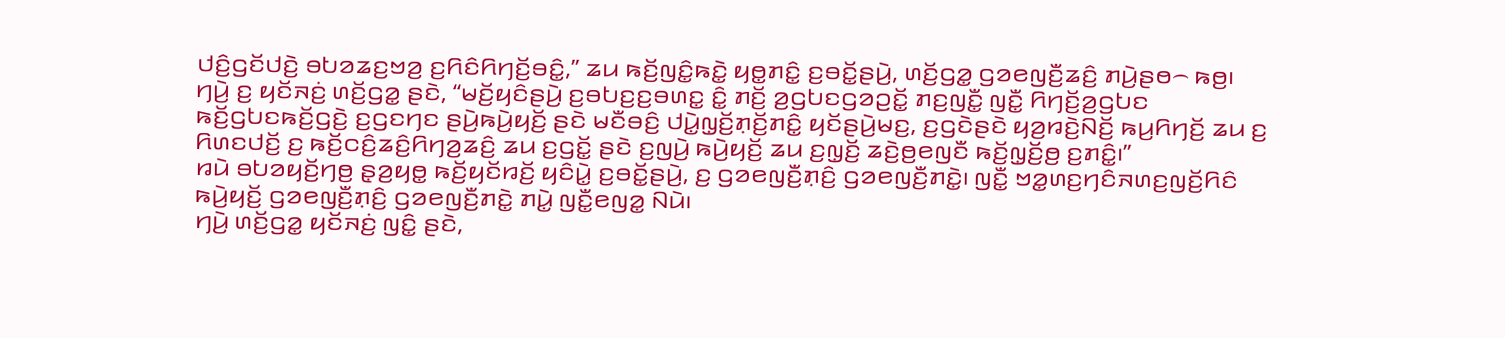ꤓꤢꤨ꤬ꤞꤢꤩꤓꤢꤧ꤬ ꤋꤝꤤꤘꤢ꤬ꤠꤤ꤬ ꤢ꤬ꤖꤢꤨꤖꤚꤢꤩ꤬ꤋꤢꤨ꤭,” ꤘꤣ ꤒꤢꤩ꤬ꤜꤢꤨ꤭ꤒꤢꤧ꤭ ꤟꤥ꤭ꤊꤢꤨ꤭ ꤢ꤬ꤋꤢꤩ꤭ꤔꤣꤧ꤬, ꤛꤢꤩ꤬ꤞꤤ꤭ ꤞꤤꤕꤜꤢꤪ꤬ꤘꤢꤨ꤬ ꤊꤣꤧ꤬ꤔꤥ꤮ ꤒꤥ꤬꤯
ꤚꤣꤧ꤬ ꤢ꤬ ꤟꤢꤩꤏꤢꤦ꤬ ꤛꤢꤩ꤬ꤞꤤ꤭ ꤔꤢꤧ, “ꤗꤢꤩ꤬ꤟꤢꤨꤔꤣꤧ꤬ ꤢ꤬ꤋꤝꤢ꤬ꤢ꤬ꤋꤛꤢ꤭ ꤢꤨ꤭ ꤊꤢꤩ꤬ ꤤ꤬ꤞꤝꤢꤞꤤꤑꤢꤩ꤭ ꤊꤢ꤬ꤜꤢꤪ꤭ ꤜꤢꤪ꤭ ꤖꤚꤢꤩ꤬ꤤ꤬ꤞꤝꤢ ꤒꤢꤩ꤬ꤞꤝꤢꤒꤢꤩ꤬ꤞꤢꤧ꤬ ꤢ꤬ꤞꤢꤚꤢ ꤔꤣꤧ꤬ꤒꤣꤧ꤬ꤟꤢꤩ꤬ ꤔꤢꤧ ꤗꤢꤪꤋꤢꤨ꤬ ꤓꤣꤧ꤭ꤜ꤫ꤢꤩ꤬ꤊ꤫ꤢꤩ꤬ꤊꤢꤨ꤭ ꤟꤢꤩꤔꤣꤧ꤬ꤗꤢ꤬, ꤢ꤬ꤞꤢꤧꤔꤢꤧ ꤟꤤ꤬ꤙꤢꤧ꤬ꤡꤢꤩ꤬ ꤒꤣ꤬ꤖꤚꤢꤩ꤬ ꤘꤣ ꤢ꤬ ꤖꤛꤢꤓꤢꤩ꤬ ꤢ꤬ ꤒꤢꤩ꤬ꤍꤢꤨ꤬ꤘꤢꤨ꤬ꤖꤚꤤ꤬ꤘꤢꤨ꤬ ꤘꤣ ꤢ꤬ꤞꤢꤩ꤭ ꤔꤢꤧ ꤢ꤬ꤜꤣꤧ꤬ ꤒꤣꤧ꤬ꤟꤢꤩ꤬ ꤘꤣ ꤢ꤬ꤜ꤫ꤢꤩ꤬ ꤘꤢꤧ꤬ꤥ꤬ꤕꤜꤢꤪ ꤒꤢꤩ꤬ꤜ꤫ꤢꤩ꤬ꤥ꤬ ꤢ꤬ꤊꤢꤨ꤭꤯”
ꤙꤣꤧ ꤋꤝꤤꤟꤢꤩ꤬ꤚꤥ꤬ ꤔ꤫ꤤ꤬ꤟꤥ꤭ ꤒꤢꤩ꤬ꤟꤢꤩꤙꤢꤩ꤬ ꤟꤢꤨꤣꤧ꤭ ꤢ꤬ꤋꤢꤩ꤭ꤔꤣꤧ꤬, ꤢ꤬ ꤞꤤꤕꤜꤢꤪ꤬ꤊ꤫ꤢꤨ꤬ ꤞꤤꤕꤜꤢꤪ꤬ꤊꤢꤧ꤭꤯ ꤜꤢꤪ꤭ ꤠꤤ꤭ꤛꤢ꤬ꤚꤢꤨꤏꤛꤢ꤬ꤜꤢꤩ꤬ꤖꤢꤨ ꤒꤣꤧ꤬ꤟꤢꤩ꤬ ꤞꤤꤕꤜꤢꤪ꤬ꤊ꤫ꤢꤨ꤬ ꤞꤤꤕꤜꤢꤪ꤬ꤊꤢꤧ꤭ ꤊꤣꤧ꤭ ꤜꤢꤪ꤭ꤕꤜꤤ꤭ ꤡꤣꤧ꤯
ꤚꤣꤧ꤬ ꤛꤢꤩ꤬ꤞꤤ꤭ ꤟꤢꤩꤏꤢꤦ꤬ ꤜꤢꤨ꤭ ꤔꤢꤧ,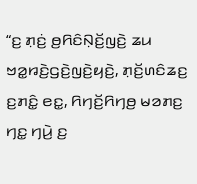“ꤢ꤬ ꤊ꤫ꤢꤦ꤬ ꤥ꤬ꤖꤢꤨꤡ꤫ꤢꤩ꤬ꤜꤢꤧ꤬ ꤘꤣ ꤠꤤ꤭ꤙꤢꤧ꤬ꤞꤢꤧ꤬ꤜꤢꤧ꤬ꤟꤢꤧ꤬, ꤊ꤫ꤢꤩ꤬ꤛꤢꤨꤘꤢ꤬ ꤢ꤬ꤊꤢꤨ꤭ ꤕꤢ꤭, ꤖꤚꤢꤩ꤬ꤖꤚꤥ꤬ ꤗꤤꤊꤢ꤬ ꤚꤢ꤭ ꤚꤣꤧ꤬ ꤢ꤬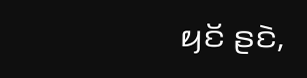ꤟꤢꤩ ꤔꤢꤧ,